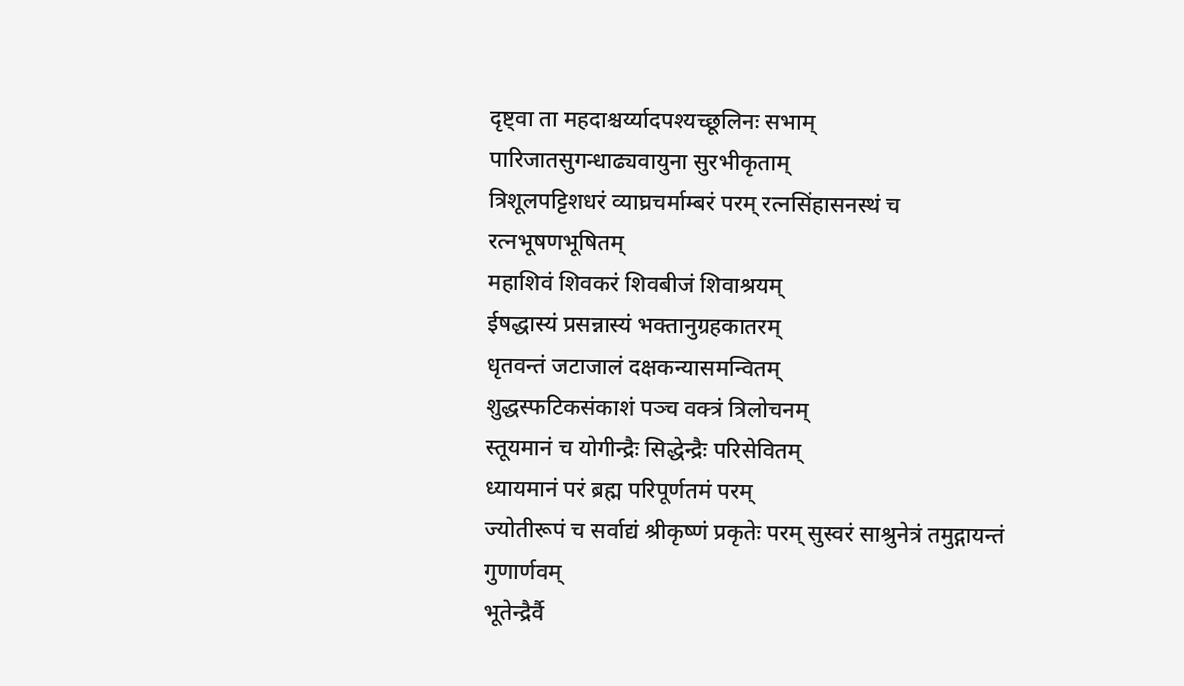दृष्ट्वा ता महदाश्चर्य्यादपश्यच्छूलिनः सभाम्
पारिजातसुगन्धाढ्यवायुना सुरभीकृताम्
त्रिशूलपट्टिशधरं व्याघ्रचर्माम्बरं परम् रत्नसिंहासनस्थं च रत्नभूषणभूषितम्
महाशिवं शिवकरं शिवबीजं शिवाश्रयम्
ईषद्धास्यं प्रसन्नास्यं भक्तानुग्रहकातरम्
धृतवन्तं जटाजालं दक्षकन्यासमन्वितम्
शुद्धस्फटिकसंकाशं पञ्च वक्त्रं त्रिलोचनम्
स्तूयमानं च योगीन्द्रैः सिद्धेन्द्रैः परिसेवितम्
ध्यायमानं परं ब्रह्म परिपूर्णतमं परम्
ज्योतीरूपं च सर्वाद्यं श्रीकृष्णं प्रकृतेः परम् सुस्वरं साश्रुनेत्रं तमुद्गायन्तं गुणार्णवम्
भूतेन्द्रैर्वै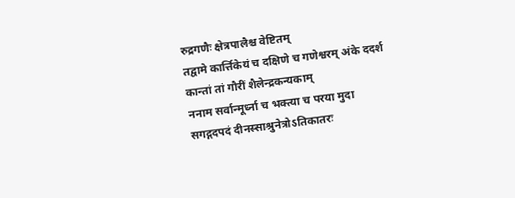रुद्रगणैः क्षेत्रपालैश्च वेष्टितम्
तद्वामे कार्त्तिकेयं च दक्षिणे च गणेश्वरम् अंके ददर्श कान्तां तां गौरीं शैलेन्द्रकन्यकाम्
ननाम सर्वान्मूर्ध्ना च भक्त्या च परया मुदा
सगद्गदपदं दीनस्साश्रुनेत्रोऽतिकातरः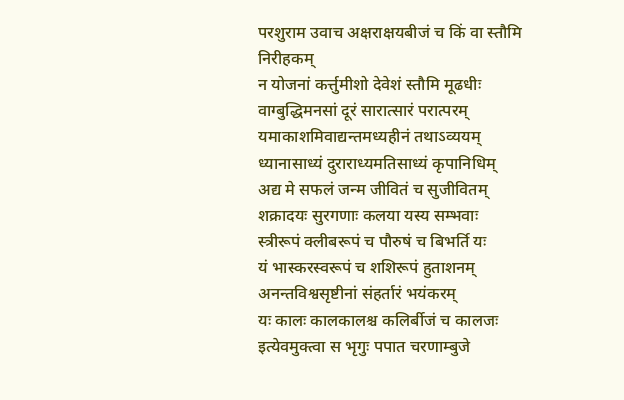परशुराम उवाच अक्षराक्षयबीजं च किं वा स्तौमि निरीहकम्
न योजनां कर्त्तुमीशो देवेशं स्तौमि मूढधीः
वाग्बुद्धिमनसां दूरं सारात्सारं परात्परम्
यमाकाशमिवाद्यन्तमध्यहीनं तथाऽव्ययम्
ध्यानासाध्यं दुराराध्यमतिसाध्यं कृपानिधिम्
अद्य मे सफलं जन्म जीवितं च सुजीवितम्
शक्रादयः सुरगणाः कलया यस्य सम्भवाः
स्त्रीरूपं क्लीबरूपं च पौरुषं च बिभर्ति यः
यं भास्करस्वरूपं च शशिरूपं हुताशनम्
अनन्तविश्वसृष्टीनां संहर्तारं भयंकरम्
यः कालः कालकालश्च कलिर्बीजं च कालजः
इत्येवमुक्त्वा स भृगुः पपात चरणाम्बुजे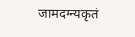जामदग्न्यकृतं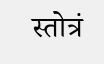स्तोत्रं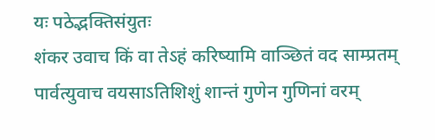यः पठेद्भक्तिसंयुतः
शंकर उवाच किं वा तेऽहं करिष्यामि वाञ्छितं वद साम्प्रतम्
पार्वत्युवाच वयसाऽतिशिशुं शान्तं गुणेन गुणिनां वरम्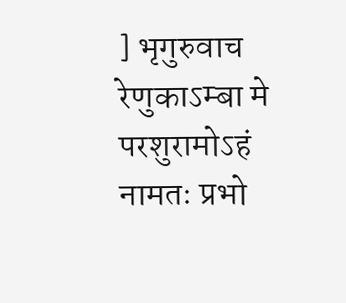] भृगुरुवाच रेणुकाऽम्बा मे परशुरामोऽहं नामतः प्रभो